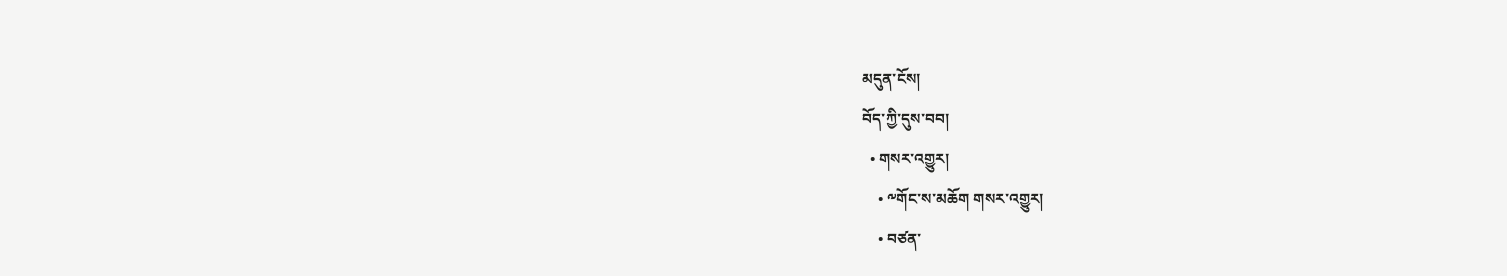མདུན་ངོས།
བོད་ཀྱི་དུས་བབ།
  • གསར་འགྱུར།
    • ༸གོང་ས་མཆོག གསར་འགྱུར།
    • བཙན་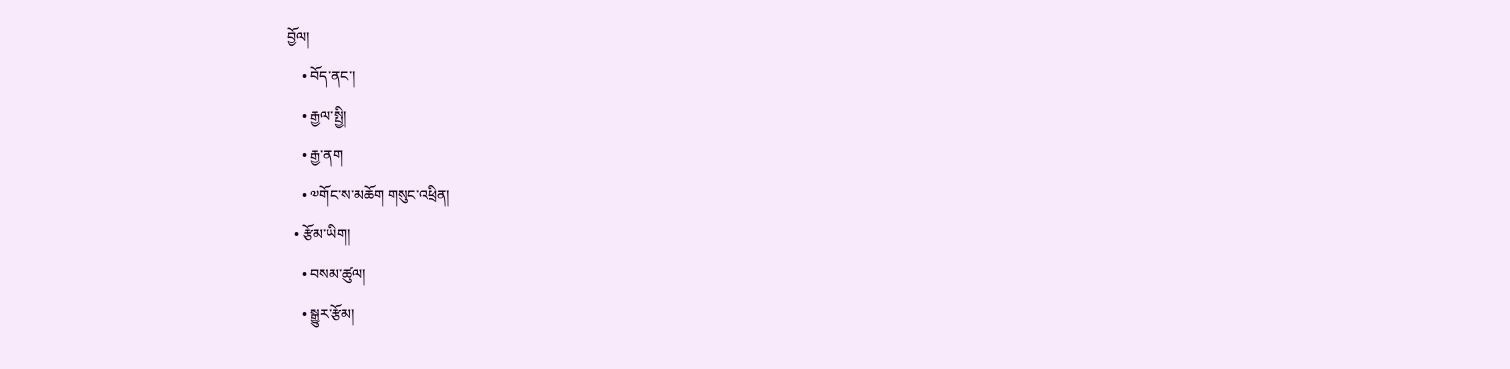བྱོལ།
    • བོད་ནང་།
    • རྒྱལ་སྤྱི།
    • རྒྱ་ནག
    • ༧གོང་ས་མཆོག གསུང་འཕྲིན།
  • རྩོམ་ཡིག།
    • བསམ་ཚུལ།
    • སྒྱུར་རྩོམ།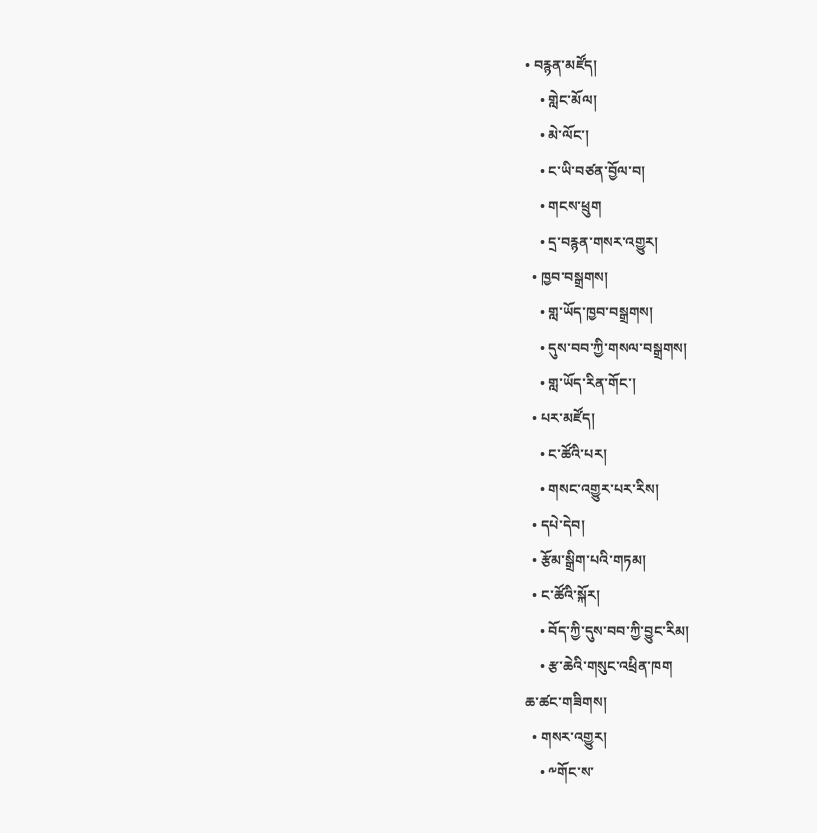• བརྙན་མཛོད།
    • གླེང་མོལ།
    • མེ་ལོང་།
    • ང་ཡི་བཙན་བྱོལ་བ།
    • གངས་ཕྲུག
    • དྲ་བརྙན་གསར་འགྱུར།
  • ཁྱབ་བསྒྲགས།
    • གླ་ཡོད་ཁྱབ་བསྒྲགས།
    • དུས་བབ་ཀྱི་གསལ་བསྒྲགས།
    • གླ་ཡོད་རིན་གོང་།
  • པར་མཛོད།
    • ང་ཚོའི་པར།
    • གསང་འགྱུར་པར་རིས།
  • དཔེ་དེབ།
  • རྩོམ་སྒྲིག་པའི་གཏམ།
  • ང་ཚོའི་སྐོར།
    • བོད་ཀྱི་དུས་བབ་ཀྱི་བྱུང་རིམ།
    • རྩ་ཆེའི་གསུང་འཕྲིན་ཁག
ཆ་ཚང་གཟིགས།
  • གསར་འགྱུར།
    • ༸གོང་ས་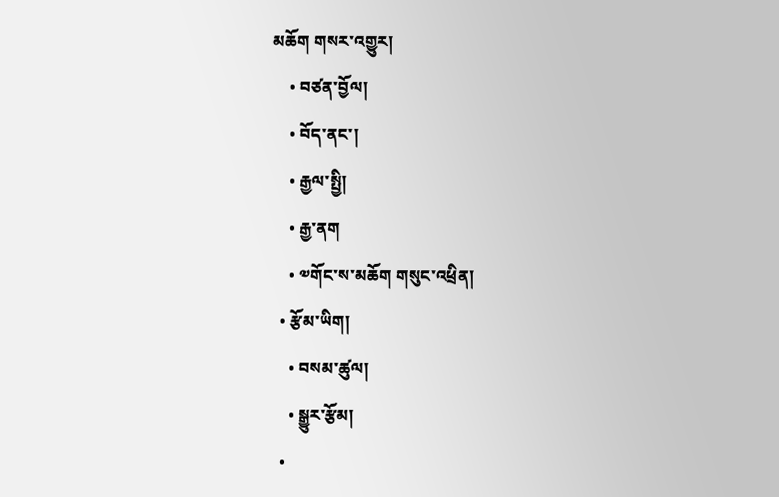མཆོག གསར་འགྱུར།
    • བཙན་བྱོལ།
    • བོད་ནང་།
    • རྒྱལ་སྤྱི།
    • རྒྱ་ནག
    • ༧གོང་ས་མཆོག གསུང་འཕྲིན།
  • རྩོམ་ཡིག།
    • བསམ་ཚུལ།
    • སྒྱུར་རྩོམ།
  •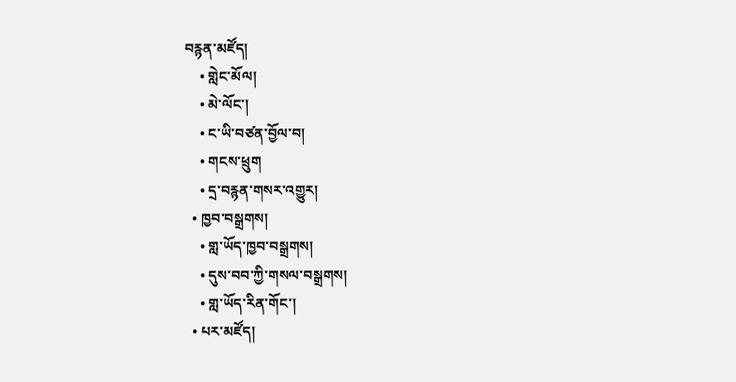བརྙན་མཛོད།
    • གླེང་མོལ།
    • མེ་ལོང་།
    • ང་ཡི་བཙན་བྱོལ་བ།
    • གངས་ཕྲུག
    • དྲ་བརྙན་གསར་འགྱུར།
  • ཁྱབ་བསྒྲགས།
    • གླ་ཡོད་ཁྱབ་བསྒྲགས།
    • དུས་བབ་ཀྱི་གསལ་བསྒྲགས།
    • གླ་ཡོད་རིན་གོང་།
  • པར་མཛོད།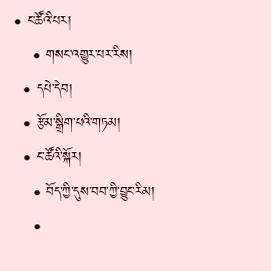• ང་ཚོའི་པར།
    • གསང་འགྱུར་པར་རིས།
  • དཔེ་དེབ།
  • རྩོམ་སྒྲིག་པའི་གཏམ།
  • ང་ཚོའི་སྐོར།
    • བོད་ཀྱི་དུས་བབ་ཀྱི་བྱུང་རིམ།
    •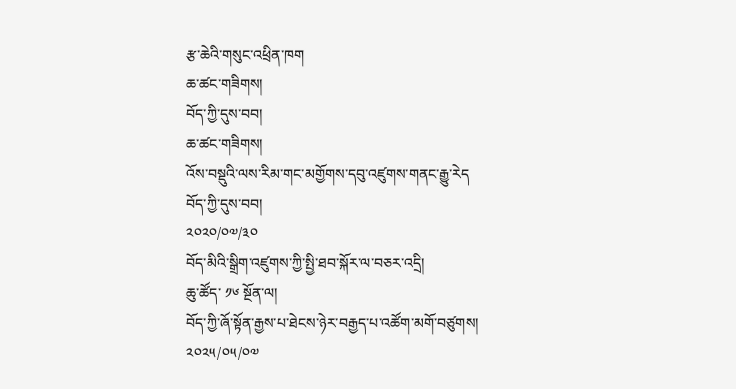རྩ་ཆེའི་གསུང་འཕྲིན་ཁག
ཆ་ཚང་གཟིགས།
བོད་ཀྱི་དུས་བབ།
ཆ་ཚང་གཟིགས།
འོས་བསྡུའི་ལས་རིམ་གང་མགྱོགས་དབུ་འཛུགས་གནང་རྒྱུ་རེད
བོད་ཀྱི་དུས་བབ།
༢༠༢༠/༠༧/༣༠
བོད་མིའི་སྒྲིག་འཛུགས་ཀྱི་སྤྱི་ཐབ་སྐོར་ལ་བཅར་འདྲི།
ཆུ་ཚོད་ ༡༦ སྔོན་ལ།
བོད་ཀྱི་ཞོ་སྟོན་རྒྱས་པ་ཐེངས་ཉེར་བརྒྱད་པ་འཚོག་མགོ་བཙུགས།
༢༠༢༥/༠༥/༠༧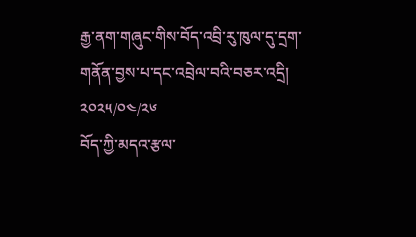རྒྱ་ནག་གཞུང་གིས་བོད་འབྲི་རུ་ཁུལ་དུ་དྲག་གནོན་བྱས་པ་དང་འབྲེལ་བའི་བཅར་འདྲི།
༢༠༢༥/༠༤/༢༦
བོད་ཀྱི་མདའ་རྩལ་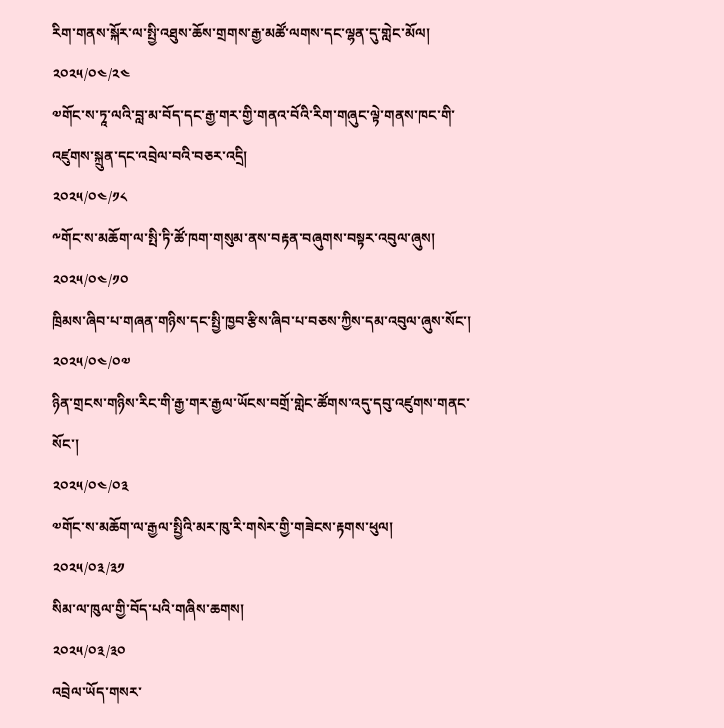རིག་གནས་སྐོར་ལ་སྤྱི་འཐུས་ཆོས་གྲགས་རྒྱ་མཚོ་ལགས་དང་ལྷན་དུ་གླེང་མོལ།
༢༠༢༥/༠༤/༢༤
༧གོང་ས་ཏཱ་ལའི་བླ་མ་བོད་དང་རྒྱ་གར་གྱི་གནའ་བོའི་རིག་གཞུང་ལྟེ་གནས་ཁང་གི་འཛུགས་སྐྲུན་དང་འབྲེལ་བའི་བཅར་འདྲི།
༢༠༢༥/༠༤/༡༨
༸གོང་ས་མཆོག་ལ་སྤི་ཏི་ཚོ་ཁག་གསུམ་ནས་བརྟན་བཞུགས་བསྟར་འབུལ་ཞུས།
༢༠༢༥/༠༤/༡༠
ཁྲིམས་ཞིབ་པ་གཞན་གཉིས་དང་སྤྱི་ཁྱབ་རྩིས་ཞིབ་པ་བཅས་ཀྱིས་དམ་འབུལ་ཞུས་སོང་།
༢༠༢༥/༠༤/༠༧
ཉིན་གྲངས་གཉིས་རིང་གི་རྒྱ་གར་རྒྱལ་ཡོངས་བགྲོ་གླེང་ཚོགས་འདུ་དབུ་འཛུགས་གནང་སོང་།
༢༠༢༥/༠༤/༠༣
༧གོང་ས་མཆོག་ལ་རྒྱལ་སྤྱིའི་མར་ཁུ་རི་གསེར་གྱི་གཟེངས་རྟགས་ཕུལ།
༢༠༢༥/༠༣/༣༡
སིམ་ལ་ཁུལ་གྱི་བོད་པའི་གཞིས་ཆགས།
༢༠༢༥/༠༣/༣༠
འབྲེལ་ཡོད་གསར་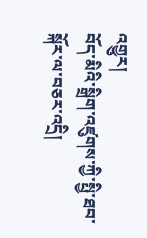འགྱུར།
བོད་མིའི་སྒྲིག་འཛུགས་ཀྱི་སྤྱི་ཐབ་སྐོར་ལ་བཅར་འདྲི།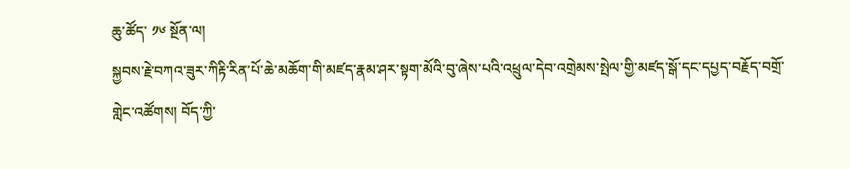ཆུ་ཚོད་ ༡༦ སྔོན་ལ།
སྐྱབས་རྗེ་བཀའ་ཟུར་ཀིརྟི་རིན་པོ་ཆེ་མཆོག་གི་མཛད་རྣམ་ཤར་སྟག་མོའི་བུ་ཞེས་པའི་འཕྲུལ་དེབ་འགྲེམས་སྤེལ་གྱི་མཛད་སྒོ་དང་དཔྱད་བརྗོད་བགྲོ་གླེང་འཚོགས། བོད་ཀྱི་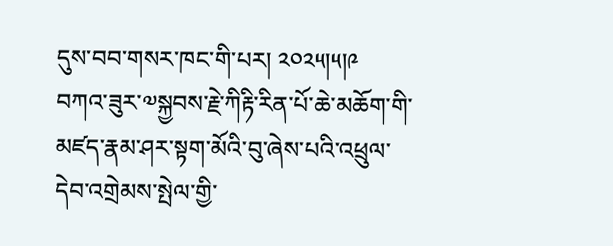དུས་བབ་གསར་ཁང་གི་པར། ༢༠༢༥།༥།༩
བཀའ་ཟུར་༧སྐྱབས་རྗེ་ཀིརྟི་རིན་པོ་ཆེ་མཆོག་གི་མཛད་རྣམ་ཤར་སྟག་མོའི་བུ་ཞེས་པའི་འཕྲུལ་དེབ་འགྲེམས་སྤེལ་གྱི་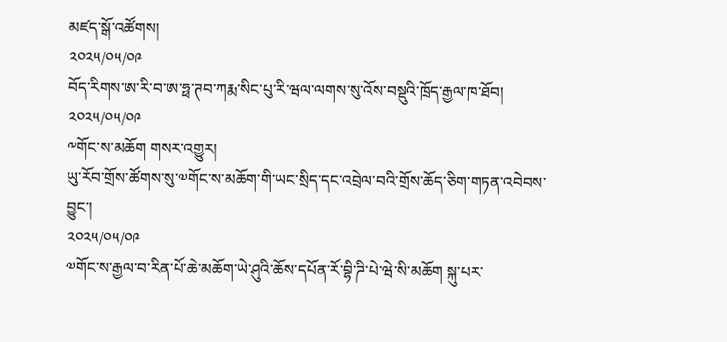མཛད་སྒོ་འཚོགས།
༢༠༢༥/༠༥/༠༩
བོད་རིགས་ཨ་རི་བ་ཨ་ཧྥ་ཊབ་ཀརྨ་སིང་པུ་རི་ཝལ་ལགས་སུ་འོས་བསྡུའི་ཁྲོད་རྒྱལ་ཁ་ཐོབ།
༢༠༢༥/༠༥/༠༩
༸གོང་ས་མཆོག གསར་འགྱུར།
ཡུ་རོབ་གྲོས་ཚོགས་སུ་༧གོང་ས་མཆོག་གི་ཡང་སྲིད་དང་འབྲེལ་བའི་གྲོས་ཆོད་ཅིག་གཏན་འབེབས་བྱུང་།
༢༠༢༥/༠༥/༠༩
༧གོང་ས་རྒྱལ་བ་རིན་པོ་ཆེ་མཆོག་ཡེ་ཤུའི་ཆོས་དཔོན་རོ་བྷི་ཌི་པེ་ཝེ་སི་མཆོག སྐུ་པར་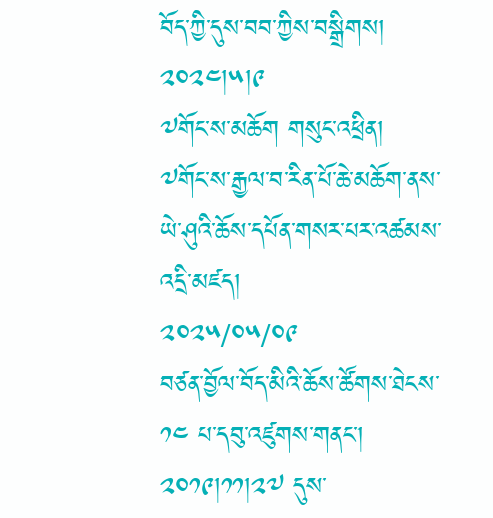བོད་ཀྱི་དུས་བབ་ཀྱིས་བསྒྲིགས། ༢༠༢༤།༥།༩
༧གོང་ས་མཆོག གསུང་འཕྲིན།
༧གོང་ས་རྒྱལ་བ་རིན་པོ་ཆེ་མཆོག་ནས་ཡེ་ཤུའི་ཆོས་དཔོན་གསར་པར་འཚམས་འདྲི་མཛད།
༢༠༢༥/༠༥/༠༩
བཙན་བྱོལ་བོད་མིའི་ཆོས་ཚོགས་ཐེངས་ ༡༤ པ་དབུ་འཛུགས་གནང་། ༢༠༡༩།༡༡།༢༧ དུས་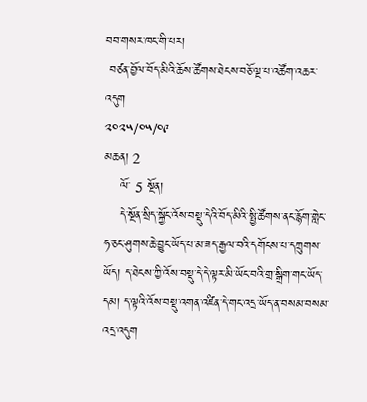བབ་གསར་ཁང་གི་པར།
 བཙན་བྱོལ་བོད་མིའི་ཆོས་ཚོགས་ཐེངས་བཅོ་ལྔ་པ་འཚོག་འཆར་འདུག
༢༠༢༥/༠༥/༠༩
མཆན། 2
    ལོ་ 5 སྔོན།
    དེ་སྔོན་སྲིད་སྐྱོང་འོས་བསྡུ་དེའི་བོད་མིའི་སྤྱི་ཚོགས་ནང་རྙོག་གླེང་ཧ་ཅང་ཤུགས་ཆེ་བྱུང་ཡོད་པ་མ་ཟད་རྒྱལ་བའི་དགོངས་པ་དཀྲུགས་ཡོད། ད་ཐེངས་ཀྱི་འོས་བསྡུ་དེ་དེ་ལྟར་མི་ཡོང་བའི་གྲ་སྒྲིག་གང་ཡོད་དམ། ད་ལྟའི་འོས་བསྡུ་འགན་འཛིན་དེ་གང་འདྲ་ཡོད་ན་བསམ་བསམ་འདྲ་འདུག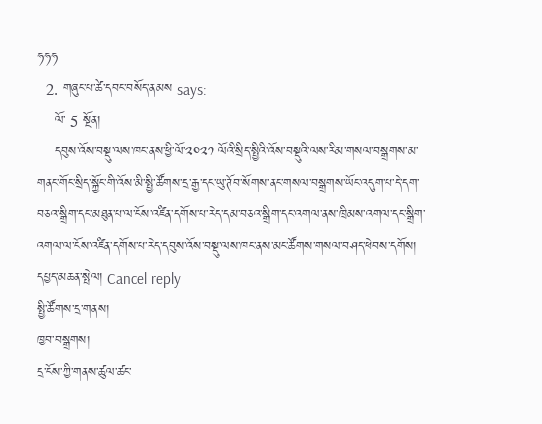ཧཧཧ
  2. གཞུང་པ་ཚེ་དབང་བསོད་ནམས says:
    ལོ་ 5 སྔོན།
    དབུས་འོས་བསྡུ་ལས་ཁང་ནས་ཕྱི་ལོ་༢༠༢༡ ལོའི་སྲིད་སྤྱིའི་འོས་བསྡུའི་ལས་རིམ་གསལ་བསྒྲགས་མ་གནང་གོང་སྲིད་སྐྱོང་གི་འོས་མི་སྤྱི་ཚོགས་དྲ་རྒྱ་དང་ཡུ་ཊོབ་སོགས་ནང་གསལ་བསྒྲགས་ཡོང་འདུག་པ་དེ་དག་བཅའ་སྒྲིག་དང་མཐུན་པ་ལ་ངོས་འཛིན་དགོས་པ་རེད་དམ་བཅའ་སྒྲིག་དང་འགལ་ནས་ཁྲིམས་འགལ་དང་སྒྲིག་འགལ་ལ་ངོས་འཛིན་དགོས་པ་རེད་དབུས་འོས་བསྡུ་ལས་ཁང་ནས་མང་ཚོགས་གསལ་བཤད་ཕེབས་དགོས།
དཔྱད་མཆན་སྤེལ། Cancel reply
སྤྱི་ཚོགས་དྲ་གནས།
ཁྱབ་བསྒྲགས།
དྲ་ངོས་ཀྱི་གནས་ཚུལ་ཚང་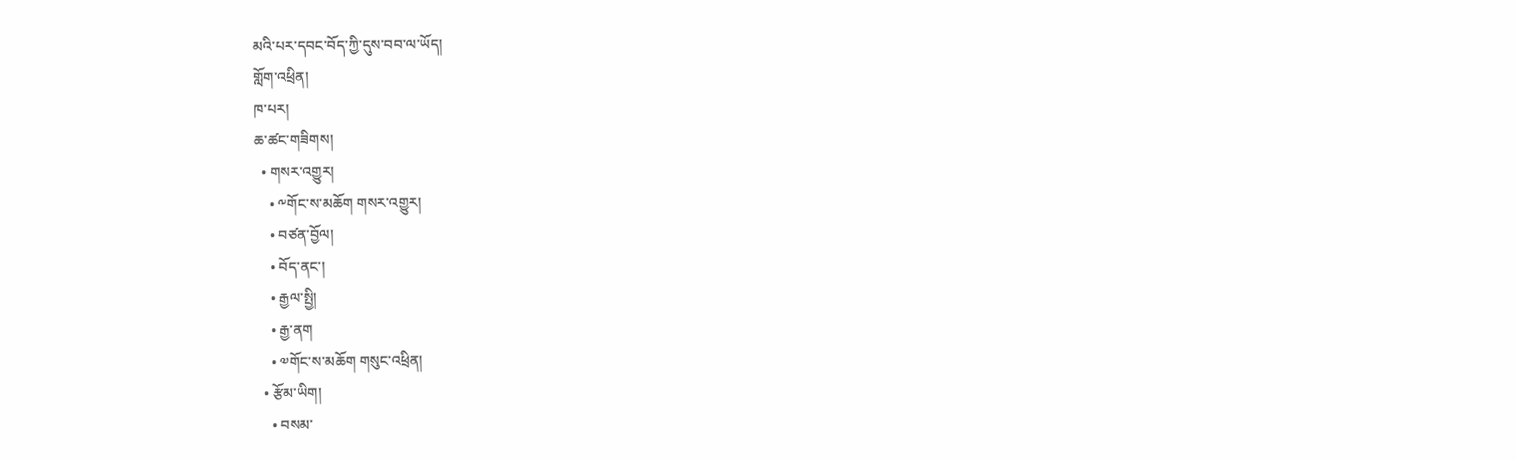མའི་པར་དབང་བོད་ཀྱི་དུས་བབ་ལ་ཡོད།
གློག་འཕྲིན།
ཁ་པར།
ཆ་ཚང་གཟིགས།
  • གསར་འགྱུར།
    • ༸གོང་ས་མཆོག གསར་འགྱུར།
    • བཙན་བྱོལ།
    • བོད་ནང་།
    • རྒྱལ་སྤྱི།
    • རྒྱ་ནག
    • ༧གོང་ས་མཆོག གསུང་འཕྲིན།
  • རྩོམ་ཡིག།
    • བསམ་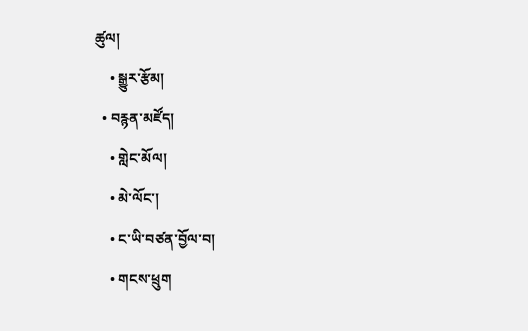ཚུལ།
    • སྒྱུར་རྩོམ།
  • བརྙན་མཛོད།
    • གླེང་མོལ།
    • མེ་ལོང་།
    • ང་ཡི་བཙན་བྱོལ་བ།
    • གངས་ཕྲུག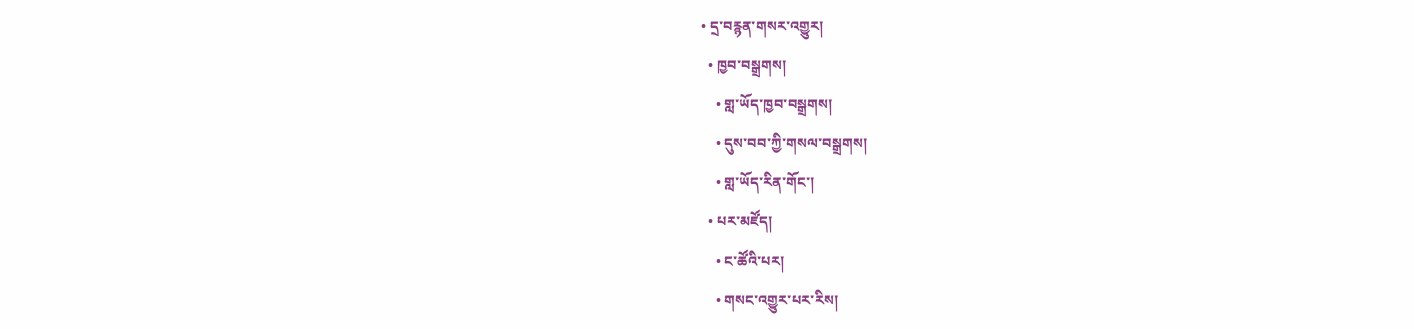• དྲ་བརྙན་གསར་འགྱུར།
  • ཁྱབ་བསྒྲགས།
    • གླ་ཡོད་ཁྱབ་བསྒྲགས།
    • དུས་བབ་ཀྱི་གསལ་བསྒྲགས།
    • གླ་ཡོད་རིན་གོང་།
  • པར་མཛོད།
    • ང་ཚོའི་པར།
    • གསང་འགྱུར་པར་རིས།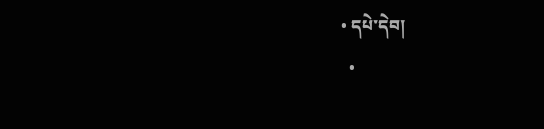• དཔེ་དེབ།
  •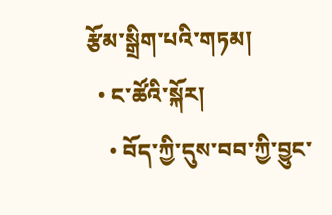རྩོམ་སྒྲིག་པའི་གཏམ།
  • ང་ཚོའི་སྐོར།
    • བོད་ཀྱི་དུས་བབ་ཀྱི་བྱུང་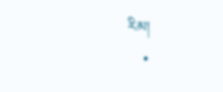རིམ།
    •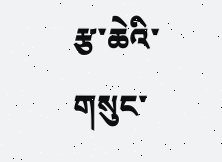རྩ་ཆེའི་གསུང་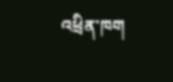འཕྲིན་ཁག